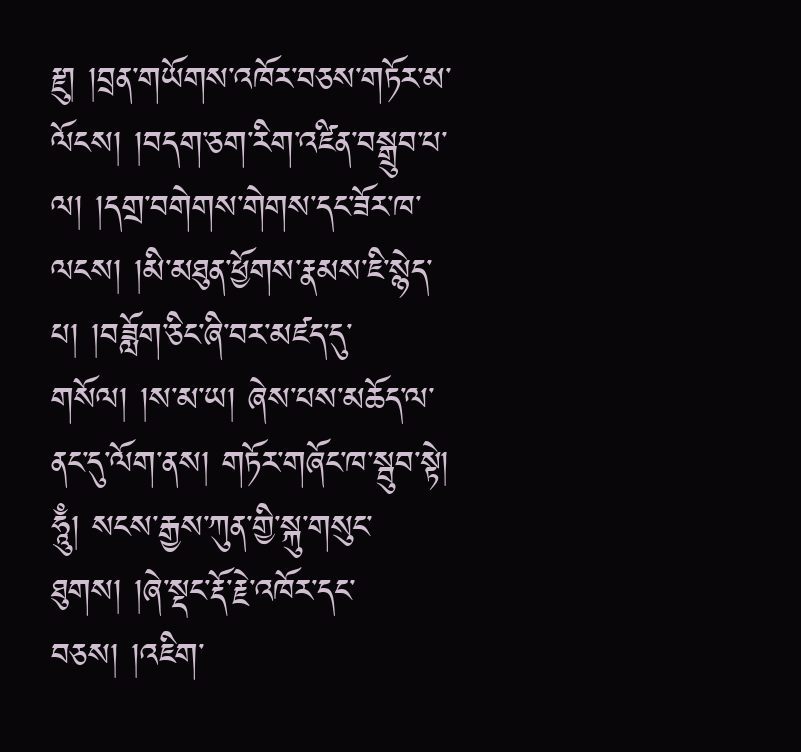རྫུ། །བྲན་གཡོགས་འཁོར་བཅས་གཏོར་མ་ལོངས། །བདག་ཅག་རིག་འཛིན་བསྒྲུབ་པ་ལ། །དགྲ་བགེགས་གེགས་དང་ཟོར་ཁ་ལངས། །མི་མཐུན་ཕྱོགས་རྣམས་ཇི་སྙེད་པ། །བཟློག་ཅིང་ཞི་བར་མཛད་དུ་གསོལ། །ས་མ་ཡ། ཞེས་པས་མཆོད་ལ་ནང་དུ་ལོག་ནས། གཏོར་གཞོང་ཁ་སྦུབ་སྟེ། ཧཱུྃ། སངས་རྒྱས་ཀུན་གྱི་སྐུ་གསུང་ཐུགས། །ཞེ་སྡང་རྡོ་རྗེ་འཁོར་དང་བཅས། །འཇིག་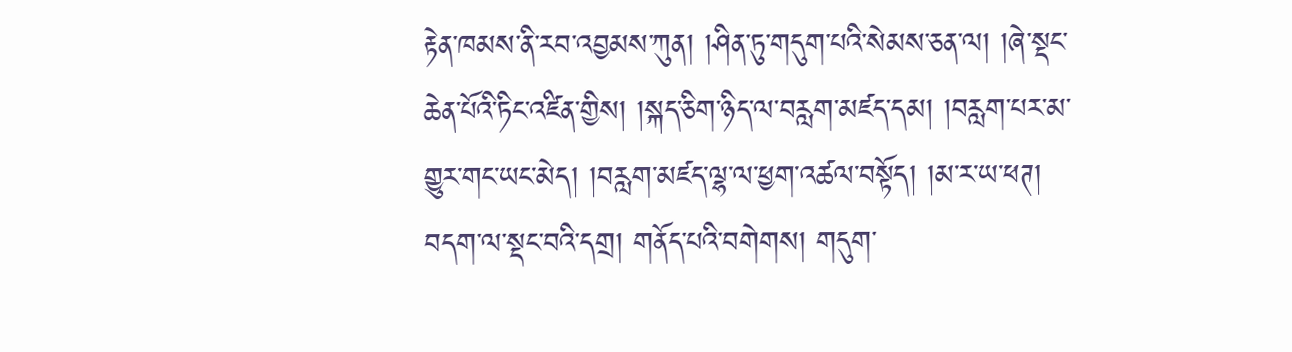རྟེན་ཁམས་ནི་རབ་འབྱམས་ཀུན། །ཤིན་ཏུ་གདུག་པའི་སེམས་ཅན་ལ། །ཞེ་སྡང་ཆེན་པོའི་ཏིང་འཛིན་གྱིས། །སྐད་ཅིག་ཉིད་ལ་བརླག་མཛད་དམ། །བརླག་པར་མ་གྱུར་གང་ཡང་མེད། །བརླག་མཛད་ལྷ་ལ་ཕྱག་འཚལ་བསྟོད། །མ་ར་ཡ་ཕཊ། བདག་ལ་སྡང་བའི་དགྲ། གནོད་པའི་བགེགས། གདུག་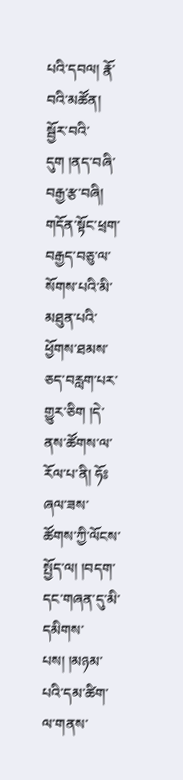པའི་དབལ། རྣོ་བའི་མཚོན། སྦྱོར་བའི་དུག །ནད་བཞི་བརྒྱ་རྩ་བཞི། གདོན་སྟོང་ཕྲག་བརྒྱད་བཅུ་ལ་སོགས་པའི་མི་མཐུན་པའི་ཕྱོགས་ཐམས་ཅད་བརླག་པར་གྱུར་ཅིག །དེ་ནས་ཚོགས་ལ་རོལ་པ་ནི། ཧོཿ ཞལ་ཟས་ཚོགས་ཀྱི་ལོངས་སྤྱོད་ལ། །བདག་དང་གཞན་དུ་མི་དམིགས་པས། །མཉམ་པའི་དམ་ཚིག་ལ་གནས་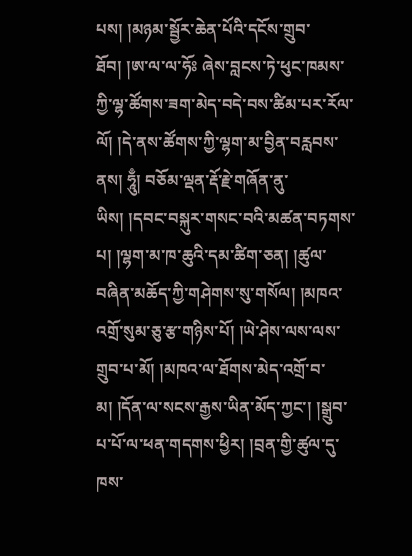པས། །མཉམ་སྦྱོར་ཆེན་པོའི་དངོས་གྲུབ་ཐོབ། །ཨ་ལ་ལ་ཧོཿ ཞེས་བླངས་ཏེ་ཕུང་ཁམས་ཀྱི་ལྷ་ཚོགས་ཟག་མེད་བདེ་བས་ཚིམ་པར་རོལ་ལོ། །དེ་ནས་ཚོགས་ཀྱི་ལྷག་མ་བྱིན་བརླབས་ནས། ཧཱུྃ། བཅོམ་ལྡན་རྡོ་རྗེ་གཞོན་ནུ་ཡིས། །དབང་བསྐུར་གསང་བའི་མཚན་བཏགས་པ། །ལྷག་མ་ཁ་ཆུའི་དམ་ཚིག་ཅན། །ཚུལ་བཞིན་མཆོད་ཀྱི་གཤེགས་སུ་གསོལ། །མཁའ་འགྲོ་སུམ་ཅུ་རྩ་གཉིས་པོ། །ཡེ་ཤེས་ལས་ལས་གྲུབ་པ་མོ། །མཁའ་ལ་ཐོགས་མེད་འགྲོ་བ་མ། །དོན་ལ་སངས་རྒྱས་ཡིན་མོད་ཀྱང་། །སྒྲུབ་པ་པོ་ལ་ཕན་གདགས་ཕྱིར། །བྲན་གྱི་ཚུལ་དུ་ཁས་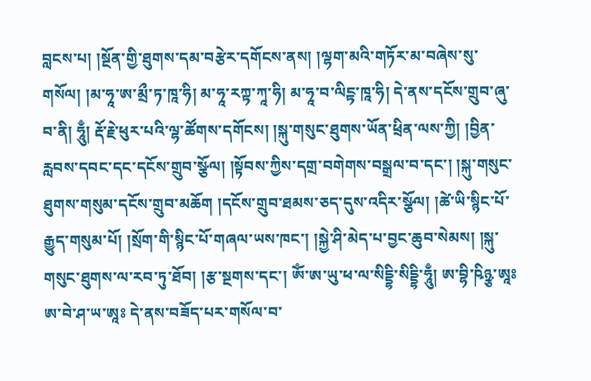བླངས་པ། །སྔོན་གྱི་ཐུགས་དམ་བརྩེར་དགོངས་ནས། །ལྷག་མའི་གཏོར་མ་བཞེས་སུ་གསོལ། །མ་ཧཱ་ཨ་མྲྀ་ཏ་ཁཱ་ཧི། མ་ཧཱ་རཀྟ་ཀཱ་ཧི། མ་ཧཱ་བ་ལིངྟ་ཁཱ་ཧི། དེ་ནས་དངོས་གྲུབ་ཞུ་བ་ནི། ཧཱུྃ། རྡོ་རྗེ་ཕུར་པའི་ལྷ་ཚོགས་དགོངས། །སྐུ་གསུང་ཐུགས་ཡོན་ཕྲིན་ལས་ཀྱི། །བྱིན་རླབས་དབང་དང་དངོས་གྲུབ་སྩོལ། །སྟོབས་ཀྱིས་དགྲ་བགེགས་བསྒྲལ་བ་དང་། །སྐུ་གསུང་ཐུགས་གསུམ་དངོས་གྲུབ་མཆོག །དངོས་གྲུབ་ཐམས་ཅད་དུས་འདིར་སྩོལ། །ཚེ་ཡི་སྙིང་པོ་རྒྱུད་གསུམ་པོ། །སྲོག་གི་སྙིང་པོ་གཞལ་ཡས་ཁང་། །སྐྱེ་ཤི་མེད་པ་བྱང་ཆུབ་སེམས། །སྐུ་གསུང་ཐུགས་ལ་རབ་ཏུ་ཐོབ། །རྩ་སྔགས་དང་། ༀ་ཨ་ཡུ་ཕ་ལ་སིདྡྷི་སིདྡྷི་ཧཱུྃ། ཨ་བྷི་ཥིཉྩ་ཨཱཿ ཨ་བེ་ཤ་ཡ་ཨཱཿ དེ་ནས་བཟོད་པར་གསོལ་བ་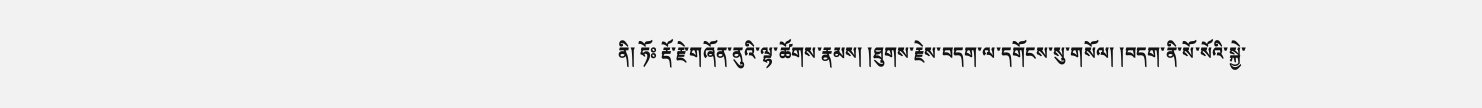ནི། ཧོཿ རྡོ་རྗེ་གཞོན་ནུའི་ལྷ་ཚོགས་རྣམས། །ཐུགས་རྗེས་བདག་ལ་དགོངས་སུ་གསོལ། །བདག་ནི་སོ་སོའི་སྐྱེ་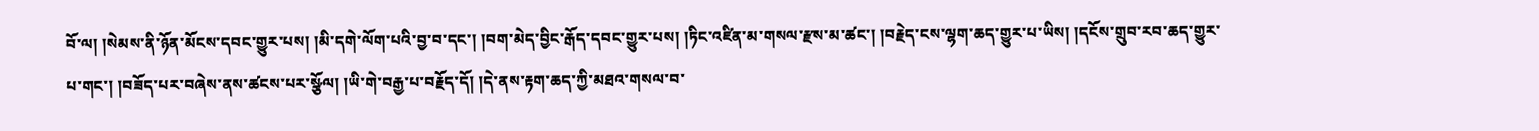བོ་ལ། །སེམས་ནི་ཉོན་མོངས་དབང་གྱུར་པས། །མི་དགེ་ལོག་པའི་བྱ་བ་དང་། །བག་མེད་བྱིང་རྒོད་དབང་གྱུར་པས། །ཏིང་འཛིན་མ་གསལ་རྫས་མ་ཚང་། །བརྗེད་ངས་ལྷག་ཆད་གྱུར་པ་ཡིས། །དངོས་གྲུབ་རབ་ཆད་གྱུར་པ་གང་། །བཟོད་པར་བཞེས་ནས་ཚངས་པར་སྩོལ། །ཡི་གེ་བརྒྱ་པ་བརྗོད་དོ། །དེ་ནས་རྟག་ཆད་ཀྱི་མཐའ་གསལ་བ་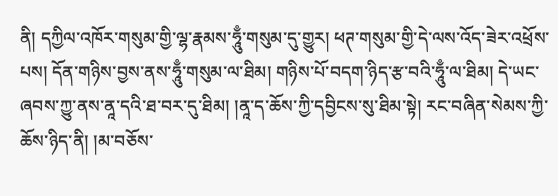ནི། དཀྱིལ་འཁོར་གསུམ་གྱི་ལྷ་རྣམས་ཧཱུྃ་གསུམ་དུ་གྱུར། ཕཊ་གསུམ་གྱི་དེ་ལས་འོད་ཟེར་འཕྲོས་པས། དོན་གཉིས་བྱས་ནས་ཧཱུྃ་གསུམ་ལ་ཐིམ། གཉིས་པོ་བདག་ཉིད་རྩ་བའི་ཧཱུྃ་ལ་ཐིམ། དེ་ཡང་ཞབས་ཀྱུ་ནས་ནཱ་དའི་ཐ་བར་དུ་ཐིམ། །ནཱ་ད་ཆོས་ཀྱི་དབྱིངས་སུ་ཐིམ་སྟེ། རང་བཞིན་སེམས་ཀྱི་ཆོས་ཉིད་ནི། །མ་བཅོས་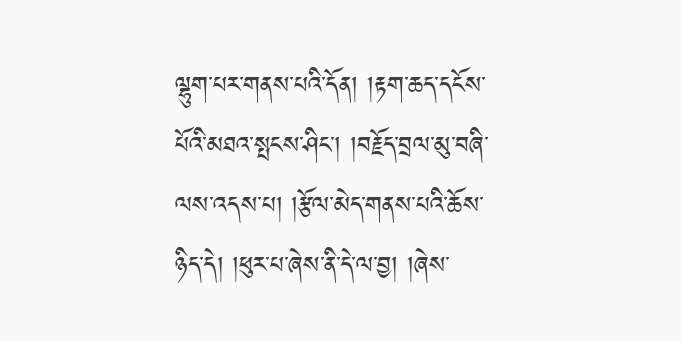ལྷུག་པར་གནས་པའི་དོན། །རྟག་ཆད་དངོས་པོའི་མཐའ་སྤངས་ཤིང་། །བརྗོད་བྲལ་མུ་བཞི་ལས་འདས་པ། །རྩོལ་མེད་གནས་པའི་ཆོས་ཉིད་དེ། །ཕུར་པ་ཞེས་ནི་དེ་ལ་བྱ། །ཞེས་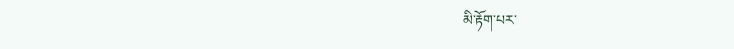མི་རྟོག་པར་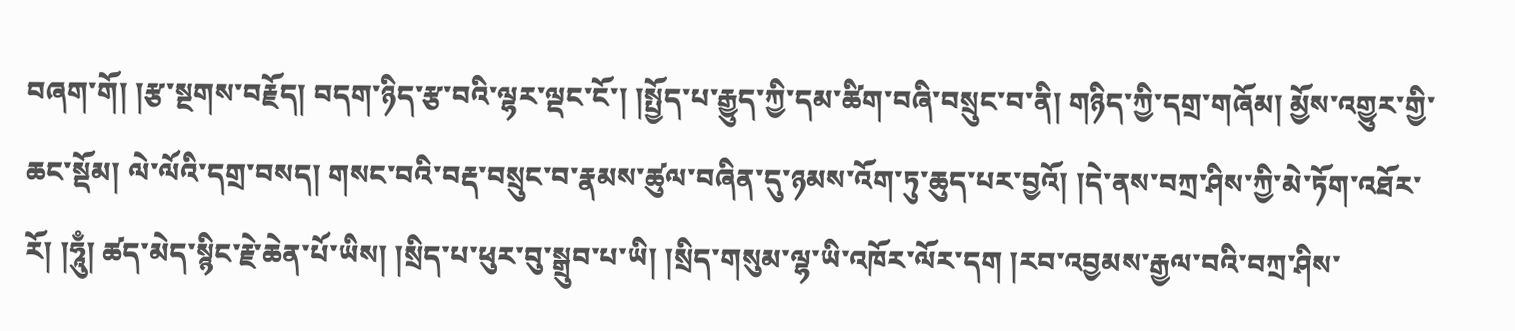བཞག་གོ། །རྩ་སྔགས་བརྗོད། བདག་ཉིད་རྩ་བའི་ལྷར་ལྡང་ངོ་། །སྤྱོད་པ་རྒྱུད་ཀྱི་དམ་ཚིག་བཞི་བསྲུང་བ་ནི། གཉིད་ཀྱི་དགྲ་གཞོམ། མྱོས་འགྱུར་གྱི་ཆང་སྡོམ། ལེ་ལོའི་དགྲ་བསད། གསང་བའི་བརྡ་བསྲུང་བ་རྣམས་ཚུལ་བཞིན་དུ་ཉམས་འོག་ཏུ་ཆུད་པར་བྱའོ། །དེ་ནས་བཀྲ་ཤིས་ཀྱི་མེ་ཏོག་འཐོར་རོ། །ཧཱུྃ། ཚད་མེད་སྙིང་རྗེ་ཆེན་པོ་ཡིས། །སྲིད་པ་ཕུར་བུ་སྒྲུབ་པ་ཡི། །སྲིད་གསུམ་ལྷ་ཡི་འཁོར་ལོར་དག །རབ་འབྱམས་རྒྱལ་བའི་བཀྲ་ཤིས་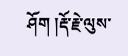ཤོག །རྡོ་རྗེ་ལུས་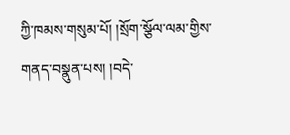ཀྱི་ཁམས་གསུམ་པོ། །སྲོག་སྩོལ་ལམ་གྱིས་གནད་བསྣུན་པས། །བདེ་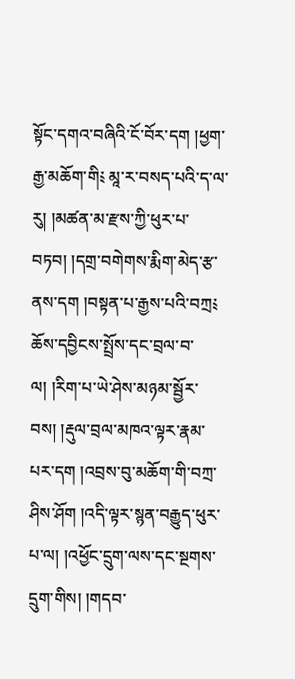སྟོང་དགའ་བཞིའི་ངོ་བོར་དག །ཕྱག་རྒྱ་མཆོག་གི༴ མཱ་ར་བསད་པའི་ད་ལ་རུ། །མཚན་མ་རྫས་ཀྱི་ཕུར་པ་བཏབ། །དགྲ་བགེགས་རྨིག་མེད་རྩ་ནས་དག །བསྟན་པ་རྒྱས་པའི་བཀྲ༴ ཆོས་དབྱིངས་སྤྲོས་དང་བྲལ་བ་ལ། །རིག་པ་ཡེ་ཤེས་མཉམ་སྦྱོར་བས། །རྡུལ་བྲལ་མཁའ་ལྟར་རྣམ་པར་དག །འབྲས་བུ་མཆོག་གི་བཀྲ་ཤིས་ཤོག །འདི་ལྟར་སྙན་བརྒྱུད་ཕུར་པ་ལ། །འཕྱོང་དྲུག་ལས་དང་སྔགས་དྲུག་གིས། །གདབ་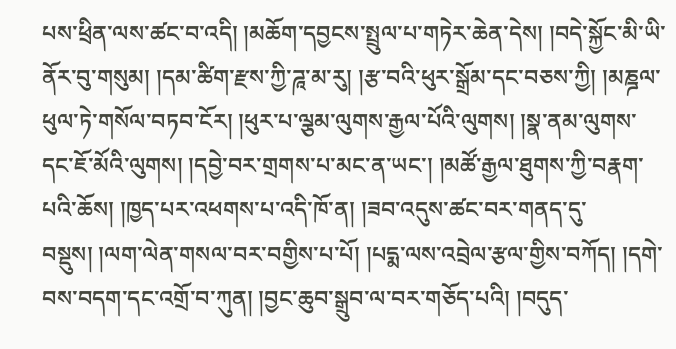པས་ཕྲིན་ལས་ཚང་བ་འདི། །མཆོག་དབྱངས་སྤྲུལ་པ་གཏེར་ཆེན་དེས། །བདེ་སྐྱོང་མི་ཡི་ནོར་བུ་གསུམ། །དམ་ཚིག་རྫས་ཀྱི་ཌཱ་མ་རུ། །རྩ་བའི་ཕུར་སྒྲོམ་དང་བཅས་ཀྱི། །མཎྜལ་ཕུལ་ཏེ་གསོལ་བཏབ་ངོར། །ཕུར་པ་ལྕམ་ལུགས་རྒྱལ་པོའི་ལུགས། །སྣ་ནམ་ལུགས་དང་ཇོ་མོའི་ལུགས། །དབྱེ་བར་གྲགས་པ་མང་ན་ཡང་། །མཚོ་རྒྱལ་ཐུགས་ཀྱི་བརྣག་པའི་ཆོས། །ཁྱད་པར་འཕགས་པ་འདི་ཁོ་ན། །ཟབ་འདུས་ཚང་བར་གནད་དུ་བསྡུས། །ལག་ལེན་གསལ་བར་བགྱིས་པ་པོ། །པདྨ་ལས་འབྲེལ་རྩལ་གྱིས་བཀོད། །དགེ་བས་བདག་དང་འགྲོ་བ་ཀུན། །བྱང་ཆུབ་སྒྲུབ་ལ་བར་གཅོད་པའི། །བདུད་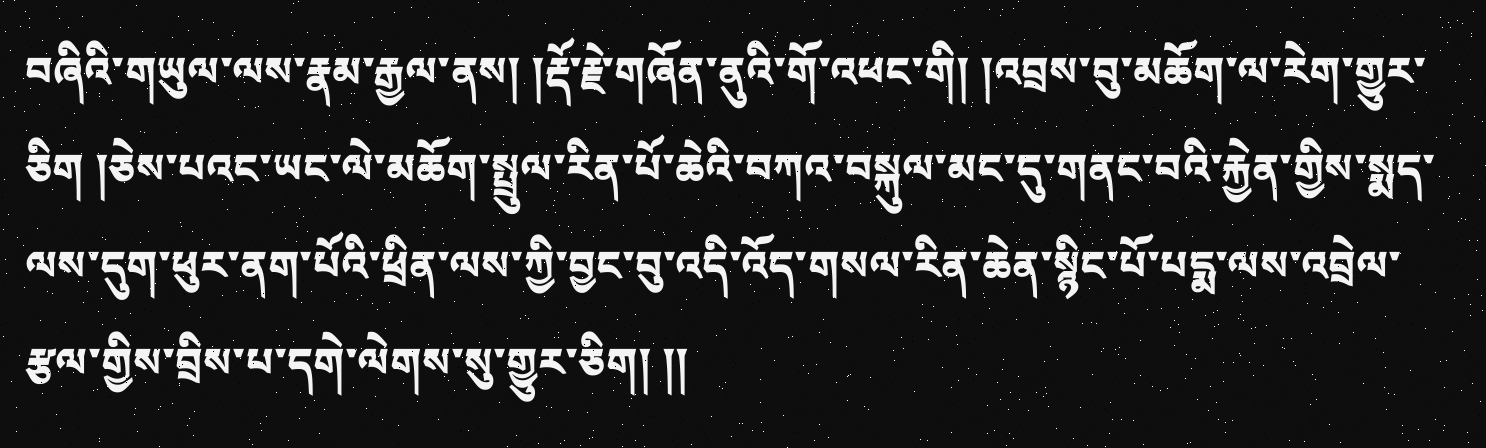བཞིའི་གཡུལ་ལས་རྣམ་རྒྱལ་ནས། །རྡོ་རྗེ་གཞོན་ནུའི་གོ་འཕང་གི། །འབྲས་བུ་མཆོག་ལ་རེག་གྱུར་ཅིག །ཅེས་པའང་ཡང་ལེ་མཆོག་སྤྲུལ་རིན་པོ་ཆེའི་བཀའ་བསྐུལ་མང་དུ་གནང་བའི་རྐྱེན་གྱིས་སྨད་ལས་དུག་ཕུར་ནག་པོའི་ཕྲིན་ལས་ཀྱི་བྱང་བུ་འདི་འོད་གསལ་རིན་ཆེན་སྙིང་པོ་པདྨ་ལས་འབྲེལ་རྩལ་གྱིས་བྲིས་པ་དགེ་ལེགས་སུ་གྱུར་ཅིག། །།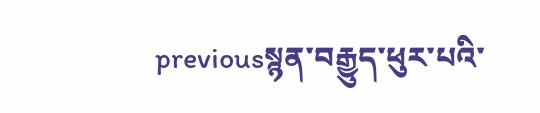previousསྙན་བརྒྱུད་ཕུར་པའི་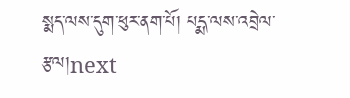སྨད་ལས་དུག་ཕུར་ནག་པོ། པདྨ་ལས་འབྲེལ་རྩལ།next